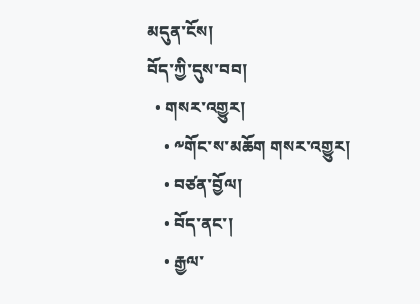མདུན་ངོས།
བོད་ཀྱི་དུས་བབ།
  • གསར་འགྱུར།
    • ༸གོང་ས་མཆོག གསར་འགྱུར།
    • བཙན་བྱོལ།
    • བོད་ནང་།
    • རྒྱལ་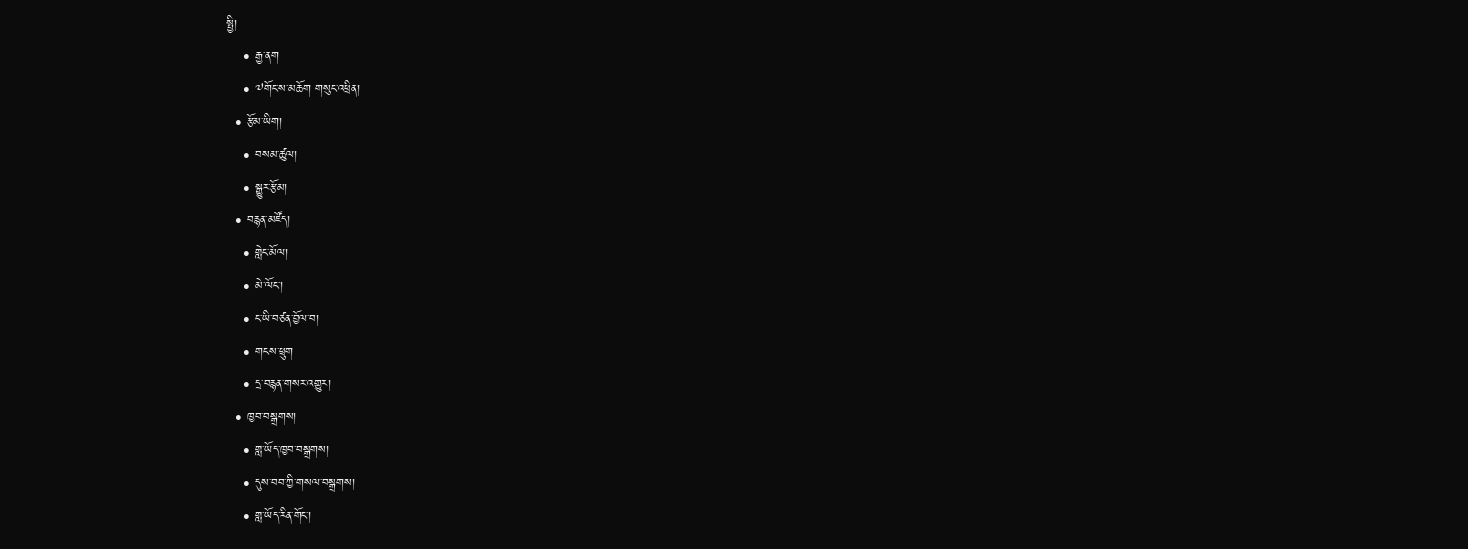སྤྱི།
    • རྒྱ་ནག
    • ༧གོང་ས་མཆོག གསུང་འཕྲིན།
  • རྩོམ་ཡིག།
    • བསམ་ཚུལ།
    • སྒྱུར་རྩོམ།
  • བརྙན་མཛོད།
    • གླེང་མོལ།
    • མེ་ལོང་།
    • ང་ཡི་བཙན་བྱོལ་བ།
    • གངས་ཕྲུག
    • དྲ་བརྙན་གསར་འགྱུར།
  • ཁྱབ་བསྒྲགས།
    • གླ་ཡོད་ཁྱབ་བསྒྲགས།
    • དུས་བབ་ཀྱི་གསལ་བསྒྲགས།
    • གླ་ཡོད་རིན་གོང་།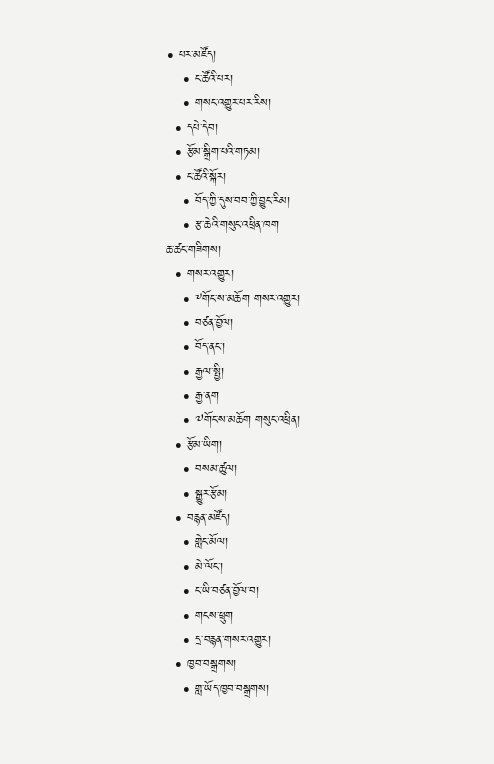• པར་མཛོད།
    • ང་ཚོའི་པར།
    • གསང་འགྱུར་པར་རིས།
  • དཔེ་དེབ།
  • རྩོམ་སྒྲིག་པའི་གཏམ།
  • ང་ཚོའི་སྐོར།
    • བོད་ཀྱི་དུས་བབ་ཀྱི་བྱུང་རིམ།
    • རྩ་ཆེའི་གསུང་འཕྲིན་ཁག
ཆ་ཚང་གཟིགས།
  • གསར་འགྱུར།
    • ༸གོང་ས་མཆོག གསར་འགྱུར།
    • བཙན་བྱོལ།
    • བོད་ནང་།
    • རྒྱལ་སྤྱི།
    • རྒྱ་ནག
    • ༧གོང་ས་མཆོག གསུང་འཕྲིན།
  • རྩོམ་ཡིག།
    • བསམ་ཚུལ།
    • སྒྱུར་རྩོམ།
  • བརྙན་མཛོད།
    • གླེང་མོལ།
    • མེ་ལོང་།
    • ང་ཡི་བཙན་བྱོལ་བ།
    • གངས་ཕྲུག
    • དྲ་བརྙན་གསར་འགྱུར།
  • ཁྱབ་བསྒྲགས།
    • གླ་ཡོད་ཁྱབ་བསྒྲགས།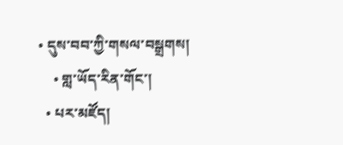• དུས་བབ་ཀྱི་གསལ་བསྒྲགས།
    • གླ་ཡོད་རིན་གོང་།
  • པར་མཛོད།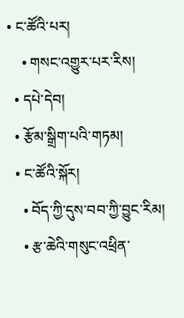• ང་ཚོའི་པར།
    • གསང་འགྱུར་པར་རིས།
  • དཔེ་དེབ།
  • རྩོམ་སྒྲིག་པའི་གཏམ།
  • ང་ཚོའི་སྐོར།
    • བོད་ཀྱི་དུས་བབ་ཀྱི་བྱུང་རིམ།
    • རྩ་ཆེའི་གསུང་འཕྲིན་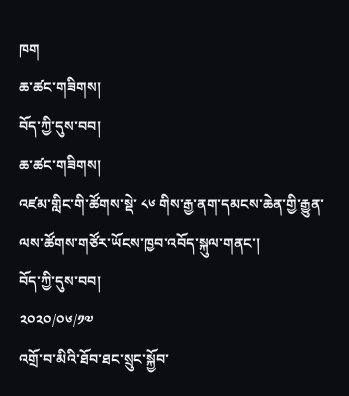ཁག
ཆ་ཚང་གཟིགས།
བོད་ཀྱི་དུས་བབ།
ཆ་ཚང་གཟིགས།
འཛམ་གླིང་གི་ཚོགས་སྡེ་ ༨༦ གིས་རྒྱ་ནག་དམངས་ཆེན་གྱི་རྒྱུན་ལས་ཚོགས་གཙོར་ཡོངས་ཁྱབ་འབོད་སྐུལ་གནང་།
བོད་ཀྱི་དུས་བབ།
༢༠༢༠/༠༦/༡༧
འགྲོ་བ་མིའི་ཐོབ་ཐང་སྲུང་སྐྱོབ་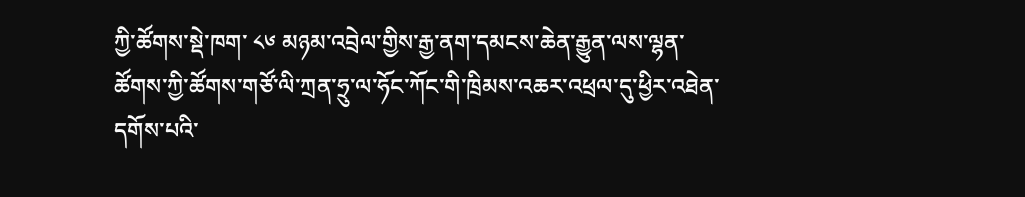ཀྱི་ཚོགས་སྡེ་ཁག་ ༨༦ མཉམ་འབྲེལ་གྱིས་རྒྱ་ནག་དམངས་ཆེན་རྒྱུན་ལས་ལྷན་ཚོགས་ཀྱི་ཚོགས་གཙོ་ལི་ཀྲན་ཧྲུ་ལ་ཧོང་ཀོང་གི་ཁྲིམས་འཆར་འཕྲལ་དུ་ཕྱིར་འཐེན་དགོས་པའི་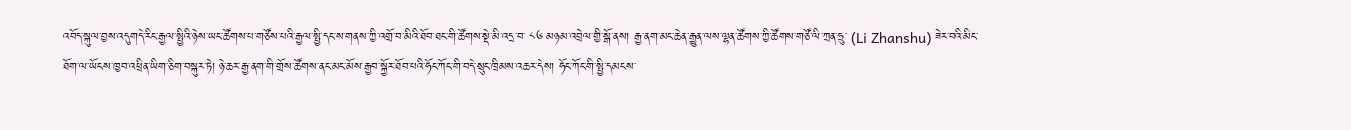འབོད་སྐུལ་བྱས་འདུགདེ་རིང་རྒྱལ་སྤྱིའི་ཉེས་ཡང་ཚོགས་པ་གཙོས་པའི་རྒྱལ་སྤྱི་དང་ས་གནས་ཀྱི་འགྲོ་བ་མིའི་ཐོབ་ཐང་གི་ཚོགས་སྡེ་མི་འདྲ་བ་ ༨༦ མཉམ་འབྲེལ་གྱི་སྒོ་ནས། རྒྱ་ནག་མང་ཆེན་རྒྱུན་ལས་ལྷན་ཚོགས་ཀྱི་ཚོགས་གཙོ་ལི་ཀྲན་ཧྲུ་ (Li Zhanshu) ཟེར་བའི་མིང་ཐོག་ལ་ཡོངས་ཁྱབ་འཕྲིན་ཡིག་ཅིག་བསྐུར་ཏེ། ཉེ་ཆར་རྒྱ་ནག་གི་གྲོས་ཚོགས་ནང་མང་མོས་རྒྱབ་སྐྱོར་ཐོབ་པའི་ཧོང་ཀོང་གི་བདེ་སྲུང་ཁྲིམས་འཆར་དེས། ཧོང་ཀོང་གི་སྤྱི་དམངས་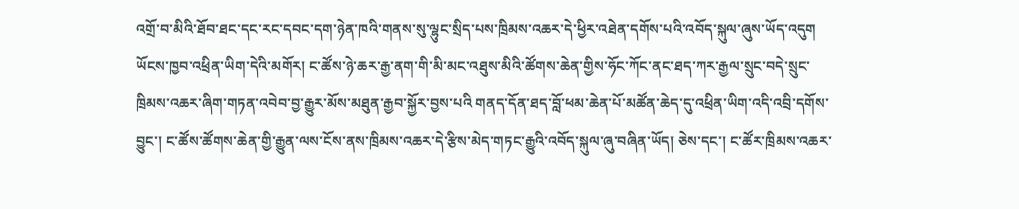འགྲོ་བ་མིའི་ཐོབ་ཐང་དང་རང་དབང་དག་ཉེན་ཁའི་གནས་སུ་ལྷུང་སྲིད་པས་ཁྲིམས་འཆར་དེ་ཕྱིར་འཐེན་དགོས་པའི་འབོད་སྐུལ་ཞུས་ཡོད་འདུག
ཡོངས་ཁྱབ་འཕྲིན་ཡིག་དེའི་མགོར། ང་ཚོས་ཉེ་ཆར་རྒྱ་ནག་གི་མི་མང་འཐུས་མིའི་ཚོགས་ཆེན་གྱིས་ཧོང་ཀོང་ནང་ཐད་ཀར་རྒྱལ་སྲུང་བདེ་སྲུང་ཁྲིམས་འཆར་ཞིག་གཏན་འབེབ་བྱ་རྒྱུར་མོས་མཐུན་རྒྱབ་སྐྱོར་བྱས་པའི གནད་དོན་ཐད་བློ་ཕམ་ཆེན་པོ་མཚོན་ཆེད་དུ་འཕྲིན་ཡིག་འདི་འབྲི་དགོས་བྱུང་། ང་ཚོས་ཚོགས་ཆེན་གྱི་རྒྱུན་ལས་ངོས་ནས་ཁྲིམས་འཆར་དེ་རྩིས་མེད་གཏང་རྒྱུའི་འབོད་སྐུལ་ཞུ་བཞིན་ཡོད། ཅེས་དང་། ང་ཚོར་ཁྲིམས་འཆར་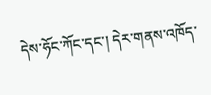དེས་ཧོང་ཀོང་དང་། དེར་གནས་འཁོད་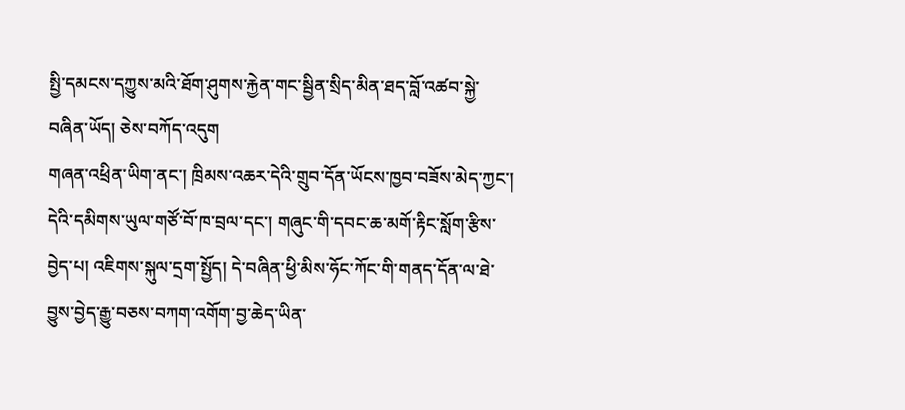སྤྱི་དམངས་དཀྱུས་མའི་ཐོག་ཤུགས་རྐྱེན་གང་སྦྱིན་སྲིད་མིན་ཐད་བློ་འཚབ་སྐྱེ་བཞིན་ཡོད། ཅེས་བཀོད་འདུག
གཞན་འཕྲིན་ཡིག་ནང་། ཁྲིམས་འཆར་དེའི་གྲུབ་དོན་ཡོངས་ཁྱབ་བཟོས་མེད་ཀྱང་། དེའི་དམིགས་ཡུལ་གཙོ་བོ་ཁ་བྲལ་དང་། གཞུང་གི་དབང་ཆ་མགོ་རྟིང་སློག་རྩིས་བྱེད་པ། འཇིགས་སྐུལ་དྲག་སྤྱོད། དེ་བཞིན་ཕྱི་མིས་ཧོང་ཀོང་གི་གནད་དོན་ལ་ཐེ་བྱུས་བྱེད་རྒྱུ་བཅས་བཀག་འགོག་བྱ་ཆེད་ཡིན་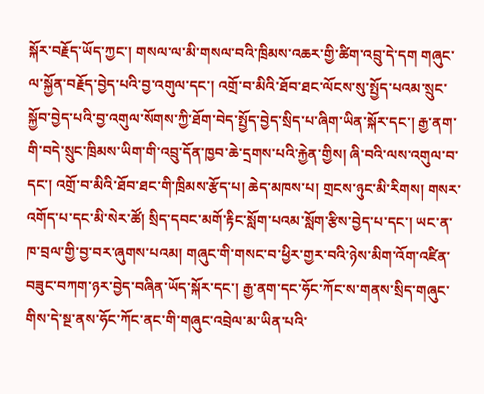སྐོར་བརྗོད་ཡོད་ཀྱང་། གསལ་ལ་མི་གསལ་བའི་ཁྲིམས་འཆར་གྱི་ཚིག་འབྲུ་དེ་དག གཞུང་ལ་སྐྱོན་བརྗོད་བྱེད་པའི་བྱ་འགུལ་དང་། འགྲོ་བ་མིའི་ཐོབ་ཐང་ལོངས་སུ་སྤྱོད་པའམ་སྲུང་སྐྱོབ་བྱེད་པའི་བྱ་འགུལ་སོགས་ཀྱི་ཐོག་བེད་སྤྱོད་བྱེད་སྲིད་པ་ཞིག་ཡིན་སྐོར་དང་། རྒྱ་ནག་གི་བདེ་སྲུང་ཁྲིམས་ཡིག་གི་འབྲུ་དོན་ཁྱབ་ཆེ་དྲགས་པའི་རྐྱེན་གྱིས། ཞི་བའི་ལས་འགུལ་བ་དང་། འགྲོ་བ་མིའི་ཐོབ་ཐང་གི་ཁྲིམས་རྩོད་པ། ཆེད་མཁས་པ། གྲངས་ཉུང་མི་རིགས། གསར་འགོད་པ་དང་མི་སེར་ཚོ། སྲིད་དབང་མགོ་རྟིང་སློག་པའམ་སློག་རྩིས་བྱེད་པ་དང་། ཡང་ན་ཁ་བྲལ་གྱི་བྱ་བར་ཞུགས་པའམ། གཞུང་གི་གསང་བ་ཕྱིར་གྱར་བའི་ཉེས་མིག་འོག་འཛིན་བཟུང་བཀག་ཉར་བྱེད་བཞིན་ཡོད་སྐོར་དང་། རྒྱ་ནག་དང་ཧོང་ཀོང་ས་གནས་སྲིད་གཞུང་གིས་དེ་སྔ་ནས་ཧོང་ཀོང་ནང་གི་གཞུང་འབྲེལ་མ་ཡིན་པའི་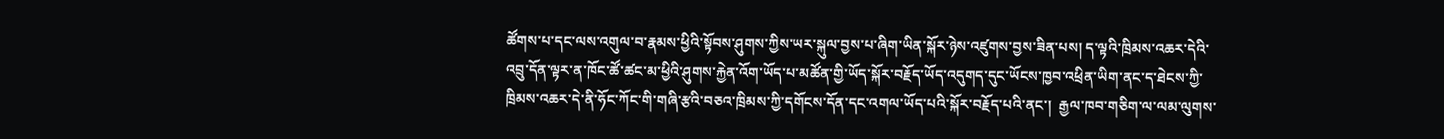ཚོགས་པ་དང་ལས་འགུལ་བ་རྣམས་ཕྱིའི་སྟོབས་ཤུགས་ཀྱིས་ཡར་སྐུལ་བྱས་པ་ཞིག་ཡིན་སྐོར་ཉེས་འཛུགས་བྱས་ཟིན་པས། ད་ལྟའི་ཁྲིམས་འཆར་དེའི་འབྲུ་དོན་ལྟར་ན་ཁོང་ཚོ་ཚང་མ་ཕྱིའི་ཤུགས་རྐྱེན་འོག་ཡོད་པ་མཚོན་གྱི་ཡོད་སྐོར་བརྗོད་ཡོད་འདུགད་དུང་ཡོངས་ཁྱབ་འཕྲིན་ཡིག་ནང་ད་ཐེངས་ཀྱི་ཁྲིམས་འཆར་དེ་ནི་ཧོང་ཀོང་གི་གཞི་རྩའི་བཅའ་ཁྲིམས་ཀྱི་དགོངས་དོན་དང་འགལ་ཡོད་པའི་སྐོར་བརྗོད་པའི་ནང་།  རྒྱལ་ཁབ་གཅིག་ལ་ལམ་ལུགས་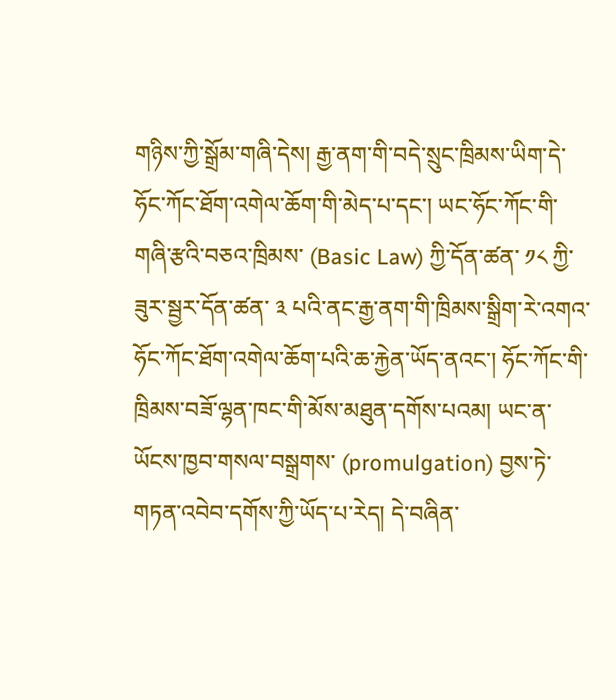གཉིས་ཀྱི་སྒྲོམ་གཞི་དེས། རྒྱ་ནག་གི་བདེ་སྲུང་ཁྲིམས་ཡིག་དེ་ཧོང་ཀོང་ཐོག་འགེལ་ཆོག་གི་མེད་པ་དང་། ཡང་ཧོང་ཀོང་གི་གཞི་རྩའི་བཅའ་ཁྲིམས་ (Basic Law) ཀྱི་དོན་ཚན་ ༡༨ ཀྱི་ཟུར་སྦྱར་དོན་ཚན་ ༣ པའི་ནང་རྒྱ་ནག་གི་ཁྲིམས་སྒྲིག་རེ་འགའ་ཧོང་ཀོང་ཐོག་འགེལ་ཆོག་པའི་ཆ་རྐྱེན་ཡོད་ནའང་། ཧོང་ཀོང་གི་ཁྲིམས་བཟོ་ལྷན་ཁང་གི་མོས་མཐུན་དགོས་པའམ། ཡང་ན་ཡོངས་ཁྱབ་གསལ་བསྒྲགས་ (promulgation) བྱས་ཏེ་གཏན་འབེབ་དགོས་ཀྱི་ཡོད་པ་རེད། དེ་བཞིན་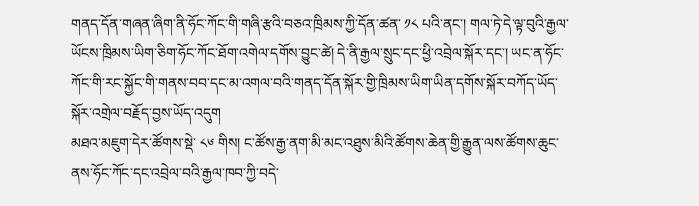གནད་དོན་གཞན་ཞིག་ནི་ཧོང་ཀོང་གི་གཞི་རྩའི་བཅའ་ཁྲིམས་ཀྱི་དོན་ཚན་ ༡༨ པའི་ནང་། གལ་ཏེ་དེ་ལྟ་བུའི་རྒྱལ་ཡོངས་ཁྲིམས་ཡིག་ཅིག་ཧོང་ཀོང་ཐོག་འགེལ་དགོས་བྱུང་ཚེ། དེ་ནི་རྒྱལ་སྲུང་དང་ཕྱི་འབྲེལ་སྐོར་དང་། ཡང་ན་ཧོང་ཀོང་གི་རང་སྐྱོང་གི་གནས་བབ་དང་མ་འགལ་བའི་གནད་དོན་སྐོར་གྱི་ཁྲིམས་ཡིག་ཡིན་དགོས་སྐོར་བཀོད་ཡོད་སྐོར་འགྲེལ་བརྗོད་བྱས་ཡོད་འདུག
མཐའ་མཇུག་དེར་ཚོགས་སྡེ་ ༨༦ གིས། ང་ཚོས་རྒྱ་ནག་མི་མང་འཐུས་མིའི་ཚོགས་ཆེན་གྱི་རྒྱུན་ལས་ཚོགས་ཆུང་ནས་ཧོང་ཀོང་དང་འབྲེལ་བའི་རྒྱལ་ཁབ་ཀྱི་བདེ་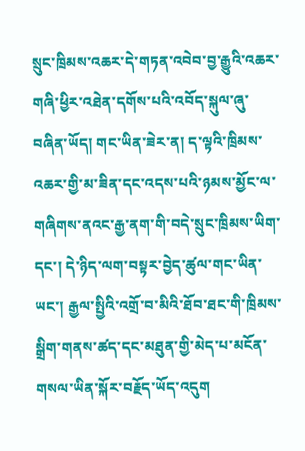སྲུང་ཁྲིམས་འཆར་དེ་གཏན་འབེབ་བྱ་རྒྱུའི་འཆར་གཞི་ཕྱིར་འཐེན་དགོས་པའི་འབོད་སྐུལ་ཞུ་བཞིན་ཡོད། གང་ཡིན་ཟེར་ན། ད་ལྟའི་ཁྲིམས་འཆར་གྱི་མ་ཟིན་དང་འདས་པའི་ཉམས་མྱོང་ལ་གཞིགས་ནའང་རྒྱ་ནག་གི་བདེ་སྲུང་ཁྲིམས་ཡིག་དང་། དེ་ཉིད་ལག་བསྟར་བྱེད་ཚུལ་གང་ཡིན་ཡང་། རྒྱལ་སྤྱིའི་འགྲོ་བ་མིའི་ཐོབ་ཐང་གི་ཁྲིམས་སྒྲིག་གནས་ཚད་དང་མཐུན་གྱི་མེད་པ་མངོན་གསལ་ཡིན་སྐོར་བརྗོད་ཡོད་འདུག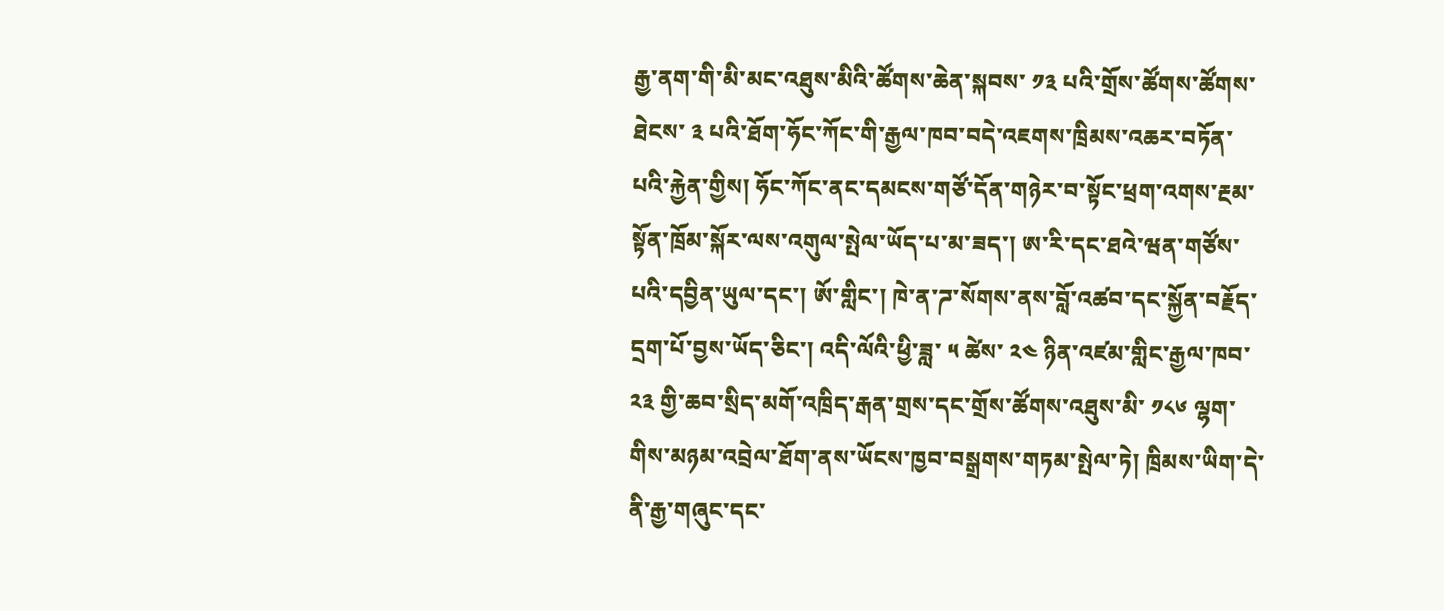རྒྱ་ནག་གི་མི་མང་འཐུས་མིའི་ཚོགས་ཆེན་སྐབས་ ༡༣ པའི་གྲོས་ཚོགས་ཚོགས་ཐེངས་ ༣ པའི་ཐོག་ཧོང་ཀོང་གི་རྒྱལ་ཁབ་བདེ་འཇགས་ཁྲིམས་འཆར་བཏོན་པའི་རྐྱེན་གྱིས། ཧོང་ཀོང་ནང་དམངས་གཙོ་དོན་གཉེར་བ་སྟོང་ཕྲག་འགས་རྔམ་སྟོན་ཁྲོམ་སྐོར་ལས་འགུལ་སྤེལ་ཡོད་པ་མ་ཟད་། ཨ་རི་དང་ཐའེ་ཝན་གཙོས་པའི་དབྱིན་ཡུལ་དང་། ཨོ་གླིང་། ཁེ་ན་ཌ་སོགས་ནས་བློ་འཚབ་དང་སྐྱོན་བརྗོད་དྲག་པོ་བྱས་ཡོད་ཅིང་། འདི་ལོའི་ཕྱི་ཟླ་ ༥ ཚེས་ ༢༤ ཉིན་འཛམ་གླིང་རྒྱལ་ཁབ་ ༢༣ གྱི་ཆབ་སྲིད་མགོ་འཁྲིད་རྒན་གྲས་དང་གྲོས་ཚོགས་འཐུས་མི་ ༡༨༦ ལྷག་གིས་མཉམ་འབྲེལ་ཐོག་ནས་ཡོངས་ཁྱབ་བསྒྲགས་གཏམ་སྤེལ་ཏེ། ཁྲིམས་ཡིག་དེ་ནི་རྒྱ་གཞུང་དང་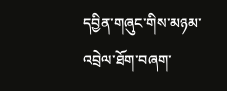དབྱིན་གཞུང་གིས་མཉམ་འབྲེལ་ཐོག་བཞག་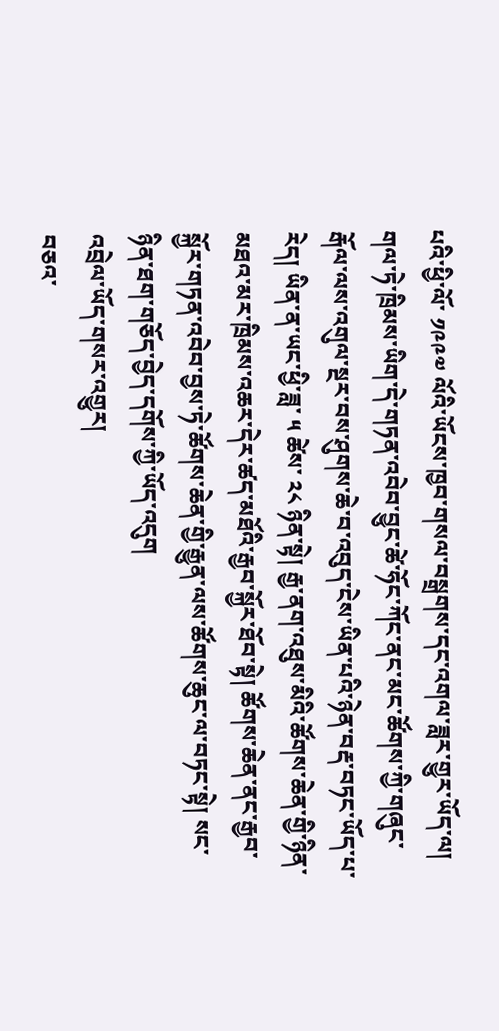པའི་ཕྱི་ལོ་ ༡༩༩༧ ལོའི་ཡོངས་ཁྱབ་གསལ་བསྒྲགས་དང་འགལ་ཟླར་གྱུར་ཡོད་ལ། གལ་ཏེ་ཁྲིམས་ཡིག་དེ་གཏན་འབེབ་བྱུང་ཚེ་ཧོང་ཀོང་ནང་མང་ཚོགས་ཀྱི་གཞུང་རྒོལ་ལས་འགུལ་སྔར་བས་ཤུགས་ཆེ་བ་འབུད་ངེས་ཡིན་པའི་ཉེན་བརྡ་བཏང་ཡོད་པ་རེད། ཡིན་ན་ཡང་ཕྱི་ཟླ་ ༥ ཚེས་ ༢༨ ཉིན་སྟེ། རྒྱ་ནག་འཐུས་མིའི་ཚོགས་ཆེན་གྱི་ཉིན་མཐའ་མར་ཁྲིམས་འཆར་དེར་ཚད་མཐོའི་རྒྱབ་སྐྱོར་ཐོབ་སྟེ། ཚོགས་ཆེན་ནང་རྒྱབ་སྐྱོར་གཏན་འབེབ་བྱས་ཏེ་ཚོགས་ཆེན་གྱི་རྒྱུན་ལས་ཚོགས་ཆུང་ལ་བཏང་སྟེ། སང་ཉིན་ཐག་གཅོད་བྱེད་དགོས་ཀྱི་ཡོད་འདུག
འབྲེལ་ཡོད་གསར་འགྱུར།
བཅའ་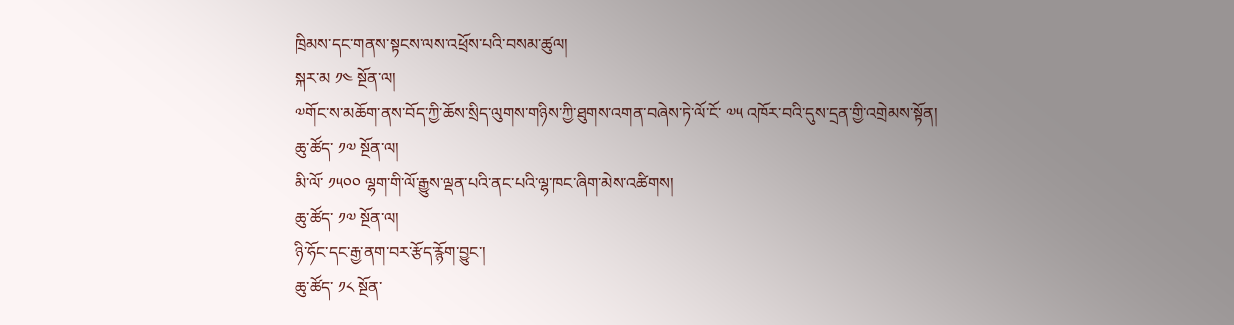ཁྲིམས་དང་གནས་སྟངས་ལས་འཕྲོས་པའི་བསམ་ཚུལ།
སྐར་མ ༡༤ སྔོན་ལ།
༧གོང་ས་མཆོག་ནས་བོད་ཀྱི་ཆོས་སྲིད་ལུགས་གཉིས་ཀྱི་ཐུགས་འགན་བཞེས་ཏེ་ལོ་ངོ་ ༧༥ འཁོར་བའི་དུས་དྲན་གྱི་འགྲེམས་སྟོན།
ཆུ་ཚོད་ ༡༧ སྔོན་ལ།
མི་ལོ་ ༡༥༠༠ ལྷག་གི་ལོ་རྒྱུས་ལྡན་པའི་ནང་པའི་ལྷ་ཁང་ཞིག་མེས་འཚིགས།
ཆུ་ཚོད་ ༡༧ སྔོན་ལ།
ཉི་ཧོང་དང་རྒྱ་ནག་བར་རྩོད་རྙོག་བྱུང་།
ཆུ་ཚོད་ ༡༨ སྔོན་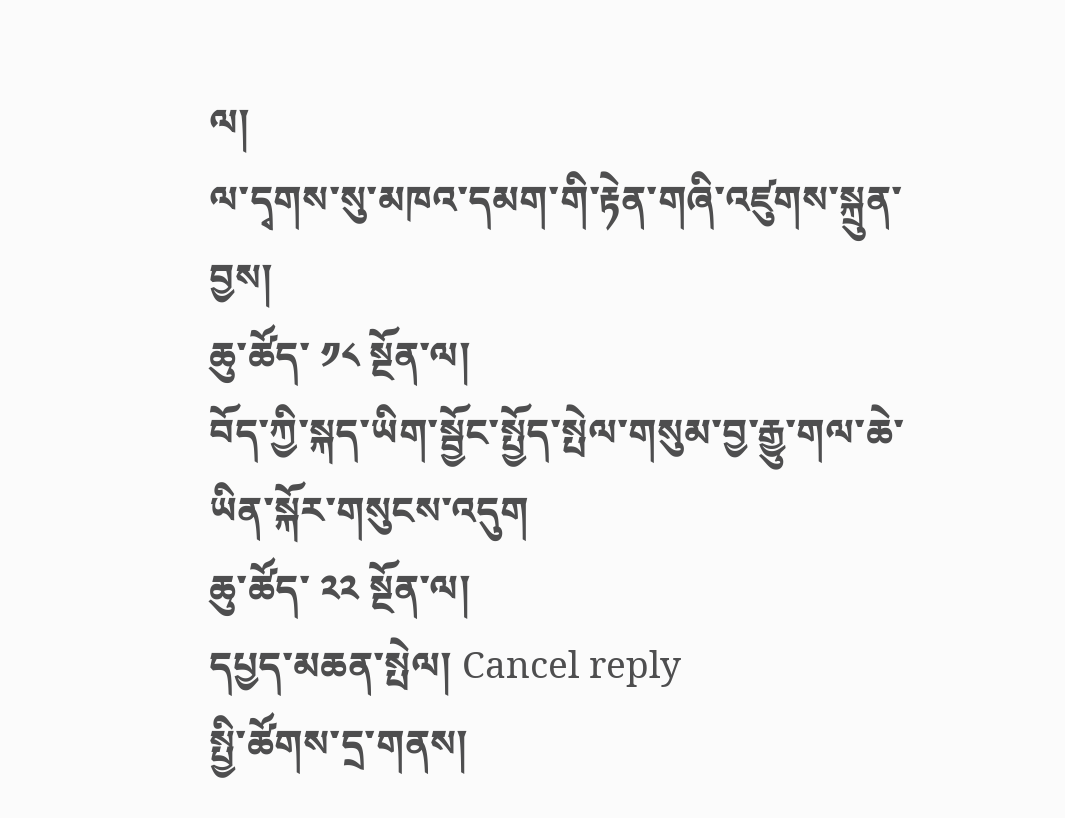ལ།
ལ་དྭགས་སུ་མཁའ་དམག་གི་རྟེན་གཞི་འཛུགས་སྐྲུན་བྱས།
ཆུ་ཚོད་ ༡༨ སྔོན་ལ།
བོད་ཀྱི་སྐད་ཡིག་སྦྱོང་སྤྱོད་སྤེལ་གསུམ་བྱ་རྒྱུ་གལ་ཆེ་ཡིན་སྐོར་གསུངས་འདུག
ཆུ་ཚོད་ ༢༢ སྔོན་ལ།
དཔྱད་མཆན་སྤེལ། Cancel reply
སྤྱི་ཚོགས་དྲ་གནས།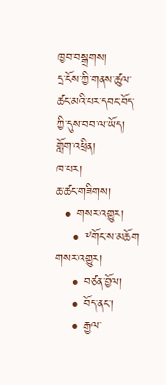ཁྱབ་བསྒྲགས།
དྲ་ངོས་ཀྱི་གནས་ཚུལ་ཚང་མའི་པར་དབང་བོད་ཀྱི་དུས་བབ་ལ་ཡོད།
གློག་འཕྲིན།
ཁ་པར།
ཆ་ཚང་གཟིགས།
  • གསར་འགྱུར།
    • ༸གོང་ས་མཆོག གསར་འགྱུར།
    • བཙན་བྱོལ།
    • བོད་ནང་།
    • རྒྱལ་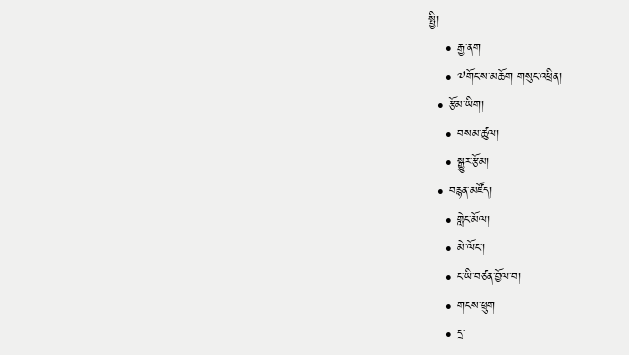སྤྱི།
    • རྒྱ་ནག
    • ༧གོང་ས་མཆོག གསུང་འཕྲིན།
  • རྩོམ་ཡིག།
    • བསམ་ཚུལ།
    • སྒྱུར་རྩོམ།
  • བརྙན་མཛོད།
    • གླེང་མོལ།
    • མེ་ལོང་།
    • ང་ཡི་བཙན་བྱོལ་བ།
    • གངས་ཕྲུག
    • དྲ་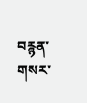བརྙན་གསར་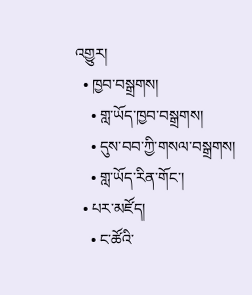འགྱུར།
  • ཁྱབ་བསྒྲགས།
    • གླ་ཡོད་ཁྱབ་བསྒྲགས།
    • དུས་བབ་ཀྱི་གསལ་བསྒྲགས།
    • གླ་ཡོད་རིན་གོང་།
  • པར་མཛོད།
    • ང་ཚོའི་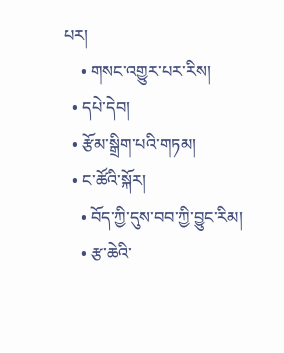པར།
    • གསང་འགྱུར་པར་རིས།
  • དཔེ་དེབ།
  • རྩོམ་སྒྲིག་པའི་གཏམ།
  • ང་ཚོའི་སྐོར།
    • བོད་ཀྱི་དུས་བབ་ཀྱི་བྱུང་རིམ།
    • རྩ་ཆེའི་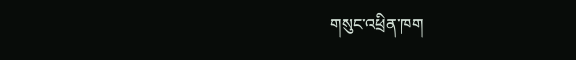གསུང་འཕྲིན་ཁག